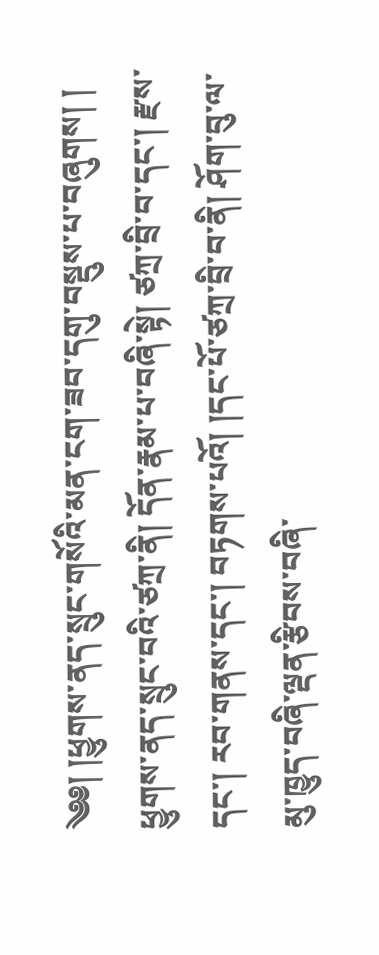༄༅། །ཕྱུགས་ནད་སྲུང་གསོའི་མན་ངག་ཟབ་དགུ་བསྡུས་པ་བཞུགས། ། ཕྱུགས་ནད་སྲུང་བའི་ཙཀྲ་ནི། དོན་རྣམ་པ་བཞི་སྟེ། ཙཀྲ་བྲི་བ་དང་། རྫས་དང་། རབ་གནས་དང་། བཏགས་པའོ། །དང་པོ་ཙཀྲ་བྲི་བ་ནི། ཤོག་བུ་ལ་མུ་ཁྱུད་བཞི་ལྡན་རྩིབས་བཞི་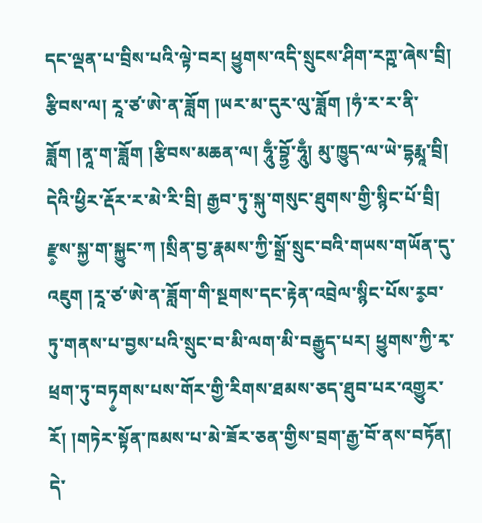དང་ལྡན་པ་བྲིས་པའི་ལྟེ་བར། ཕྱུགས་འདི་སྲུངས་ཤིག་རཀྵ་ཞེས་བྲི། རྩིབས་ལ། རཱ་ཙ་ཨེ་ན་ཟློག །ཡར་མ་དུར་ལུ་ཟློག །ཧཾ་ར་ར་ནི་ཟློག །ནཱ་ག་ཟློག །རྩིབས་མཆན་ལ། ཧཱུྃ་བྷྱོ་ཧཱུྃ། མུ་ཁྱུད་ལ་ཡེ་དྷརྨཱ་བྲི། དེའི་ཕྱིར་རྡོར་ར་མེ་རི་བྲི། རྒྱབ་ཏུ་སྐུ་གསུང་ཐུགས་གྱི་སྙིང་པོ་བྲི། རྫ༵ས་སྐྱ་ག་སྐྱུང་ཀ །སྲིན་བྱ་རྣམས་ཀྱི་སྒྲོ་སྲུང་བའི་གཡས་གཡོན་དུ་འཇུག །རཱ་ཙ་ཨེ་ན་ཟློག་གི་སྔགས་དང་རྟེན་འབྲེལ་སྙིང་པོས་ར༵བ་ཏུ་གནས་པ་བྱས་པའི་སྲུང་བ་མི་ལག་མི་བརྒྱུད་པར། ཕྱུགས་ཀྱི་རྭ་ཕྲག་ཏུ་བཏ༵གས་པས་གོར་གྱི་རིགས་ཐམས་ཅད་ཐུབ་པར་འགྱུར་རོ། །གཏེར་སྟོན་ཁམས་པ་མེ་ཟོར་ཅན་གྱིས་བྲག་རྒྱ་བོ་ནས་བཏོན། དེ་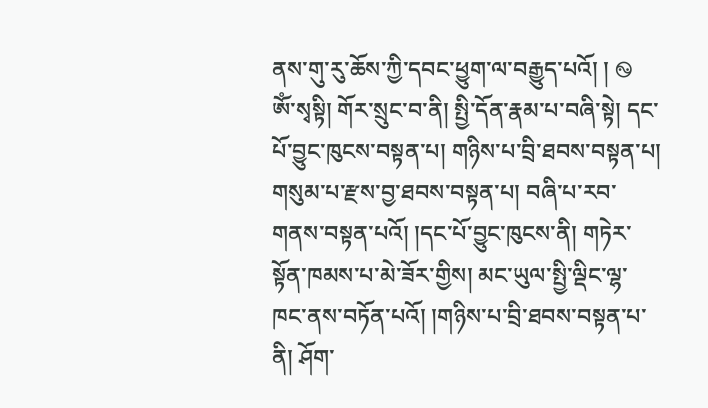ནས་གུ་རུ་ཆོས་ཀྱི་དབང་ཕྱུག་ལ་བརྒྱུད་པའོ། ། ࿊ ཨོཾ་སྭསྟི། གོར་སྲུང་བ་ནི། སྤྱི་དོན་རྣམ་པ་བཞི་སྟེ། དང་པོ་བྱུང་ཁུངས་བསྟན་པ། གཉིས་པ་བྲི་ཐབས་བསྟན་པ། གསུམ་པ་རྫས་བྱ་ཐབས་བསྟན་པ། བཞི་པ་རབ་གནས་བསྟན་པའོ། །དང་པོ་བྱུང་ཁུངས་ནི། གཏེར་སྟོན་ཁམས་པ་མེ་ཟོར་གྱིས། མང་ཡུལ་སྤྱི་ལྡིང་ལྷ་ཁང་ནས་བཏོན་པའོ། །གཉིས་པ་བྲི་ཐབས་བསྟན་པ་ནི། ཤོག་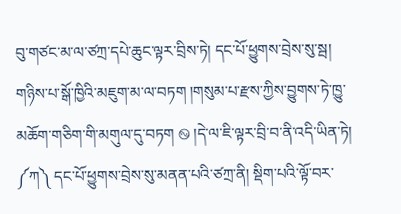བུ་གཙང་མ་ལ་ཙཀྲ་དཔེ་ཆུང་ལྟར་བྲིས་ཏེ། དང་པོ་ཕྱུགས་བྲེས་སུ་སྦ། གཉིས་པ་སྒོ་ཁྱིའི་མཇུག་མ་ལ་བཏག །གསུམ་པ་རྫས་ཀྱིས་བྱུགས་ཏེ་ཁྱུ་མཆོག་གཅིག་གི་མགུལ་དུ་བཏག ࿊ །དེ་ལ་ཇི་ལྟར་བྲི་བ་ནི་འདི་ཡིན་ཏེ། ༼ཀ༽ དང་པོ་ཕྱུགས་བྲེས་སུ་མནན་པའི་ཙཀྲ་ནི། སྡིག་པའི་ལྟོ་བར་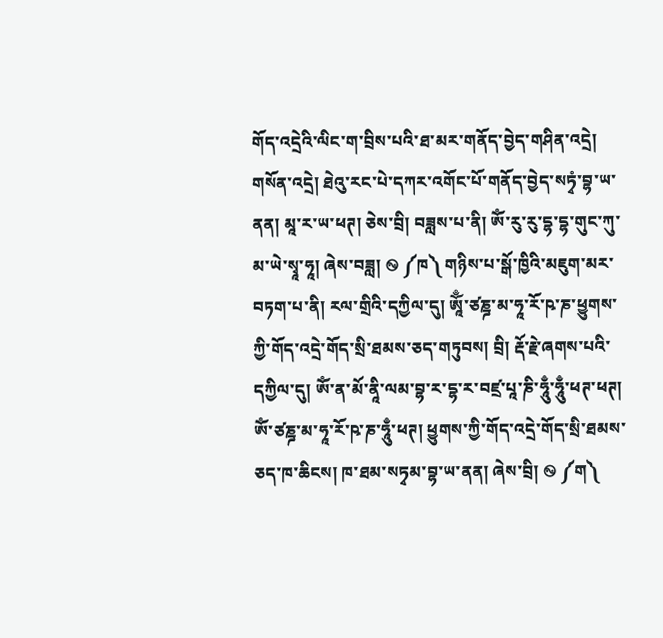གོད་འདྲེའི་ལིང་ག་བྲིས་པའི་ཐ་མར་གནོད་བྱེད་གཤིན་འདྲེ། གསོན་འདྲེ། ཐེའུ་རང་པེ་དཀར་འགོང་པོ་གནོད་བྱེད་སཏྭཾ་བྷ་ཡ་ནན། མཱ་ར་ཡ་ཕཊ། ཅེས་བྲི། བཟླས་པ་ནི། ཨོཾ་རུ་རུ་དྷ་དྷ་གུང་ཀུ་མ་ཡེ་སྭཱ་ཧཱ། ཞེས་བཟླ། ࿊ ༼ཁ༽ གཉིས་པ་སྒོ་ཁྱིའི་མཇུག་མར་བཏག་པ་ནི། རལ་གྲིའི་དཀྱིལ་དུ། ཨཱོྃ་ཙཎྜ་མ་ཧཱ་རོ་ཥ་ཎ་ཕྱུགས་ཀྱི་གོད་འདྲེ་གོད་སྲི་ཐམས་ཅད་གཏུབས། བྲི། རྡོ་རྗེ་ཞགས་པའི་དཀྱིལ་དུ། ཨོཾ་ན་མོ་ནཱི་ལམ་བྷ་ར་དྷ་ར་བཛྲ་པཱ་ཎི་ཧཱུྃ་ཧཱུྃ་ཕཊ་ཕཊ། ཨོཾ་ཙཎྜ་མ་ཧཱ་རོ་ཥ་ཎ་ཧཱུྃ་ཕཊ། ཕྱུགས་ཀྱི་གོད་འདྲེ་གོད་སྲི་ཐམས་ཅད་ཁ་ཆིངས། ཁ་ཐམ་སཏྭམ་བྷ་ཡ་ནན། ཞེས་བྲི། ࿊ ༼ག༽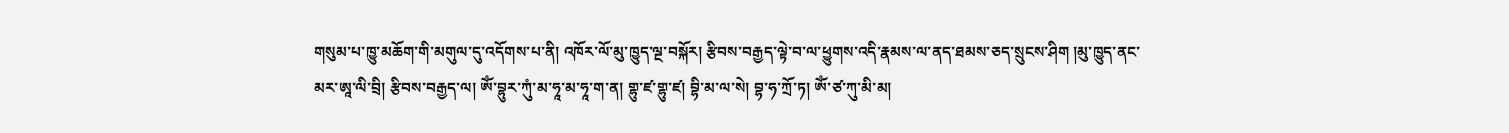གསུམ་པ་ཁྱུ་མཆོག་གི་མགུལ་དུ་འདོགས་པ་ནི། འཁོར་ལོ་མུ་ཁྱུད་ལྔ་བསྐོར། རྩིབས་བརྒྱད་ལྟེ་བ་ལ་ཕྱུགས་འདི་རྣམས་ལ་ནད་ཐམས་ཅད་སྲུངས་ཤིག །མུ་ཁྱུད་ནང་མར་ཨཱ་ལི་བྲི། རྩིབས་བརྒྱད་ལ། ཨོཾ་བྷུར་ཀུཾ་མ་ཧཱ་མ་ཧཱ་ག་ན། གྷུ་ཛ་གྷུ་ཛ། བྷི་མ་ལ་སེ། བྷ་ཧ་ཀྲོ་ཏ། ཨོཾ་ཙ་ཀུ་མི་མ།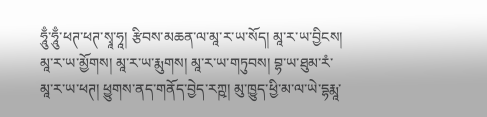ཧཱུྃ་ཧཱུྃ་ཕཊ་ཕཊ་སྭཱ་ཧཱ། རྩིབས་མཆན་ལ་མཱ་ར་ཡ་སོད། མཱ་ར་ཡ་བྱིངས། མཱ་ར་ཡ་མྱོགས། མཱ་ར་ཡ་རྨུགས། མཱ་ར་ཡ་གཏུབས། བྷ་ཡ་ཐུམ་རཾ་མཱ་ར་ཡ་ཕཊ། ཕྱུགས་ནད་གནོད་བྱེད་རཀྵ། མུ་ཁྱུད་ཕྱི་མ་ལ་ཡེ་དྷརྨཱ་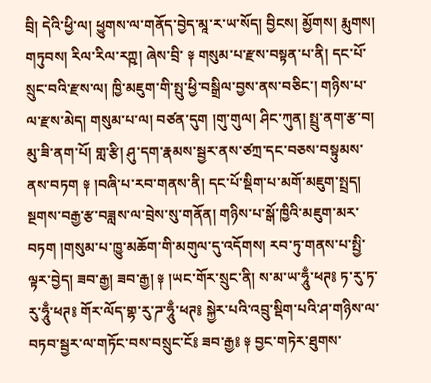བྲི། དེའི་ཕྱི་ལ། ཕྱུགས་ལ་གནོད་བྱེད་མཱ་ར་ཡ་སོད། བྱིངས། མྱོགས། རྨུགས། གཏུབས། རིལ་རིལ་རཀྵ། ཞེས་བྲི་ ༈ གསུམ་པ་རྫས་བསྟན་པ་ནི། དང་པོ་སྲུང་བའི་རྫས་ལ། ཁྱི་མཇུག་གི་སྤུ་ཕྱི་བསྒྲིལ་བྱས་ནས་བཅིང་། གཉིས་པ་ལ་རྫས་མེད། གསུམ་པ་ལ། བཙན་དུག །གུ་གུལ། ཤིང་ཀུན། སྤྲུ་ནག་རྩ་བ། མུ་ཟི་ནག་པོ། གླ་རྩི། ཤུ་དག་རྣམས་སྦྱར་ནས་ཙཀྲ་དང་བཅས་བསྟུམས་ནས་བཏག ༈ །བཞི་པ་རབ་གནས་ནི། དང་པོ་སྡིག་པ་མགོ་མཇུག་སྤྲད། སྔགས་བརྒྱ་རྩ་བཟླས་ལ་བྲེས་སུ་གནོན། གཉིས་པ་སྒོ་ཁྱིའི་མཇུག་མར་བཏག །གསུམ་པ་ཁྱུ་མཆོག་གི་མགུལ་དུ་འདོགས། རབ་ཏུ་གནས་པ་སྤྱི་ལྟར་བྱེད། ཟབ་རྒྱ། ཟབ་རྒྱ། ༈ །ཡང་གོར་སྲུང་ནི། ས་མ་ཡ་ཧཱུྃ་ཕཊ༔ ཏ་རུ་ཏ་རུ་ཧཱུྃ་ཕཊ༔ གོར་ལོད་གྷ་རུ་ཌ་ཧཱུྃ་ཕཊ༔ སྐྱེར་པའི་འབྲུ་སྡིག་པའི་ཤ་གཉིས་ལ་བཏབ་སྦྱར་ལ་གཏོང་བས་བསྲུང་ངོ༔ ཟབ་རྒྱ༔ ༈ བྱང་གཏེར་ཐུགས་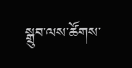སྒྲུབ་ལས་ཚོགས་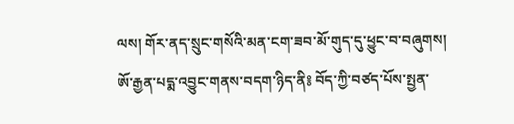ལས། གོར་ནད་སྲུང་གསོའི་མན་ངག་ཟབ་མོ་གུད་དུ་ཕྱུང་བ་བཞུགས། ཨོ་རྒྱན་པདྨ་འབྱུང་གནས་བདག་ཉིད་ནི༔ བོད་ཀྱི་བཙད་པོས་སྤྱན་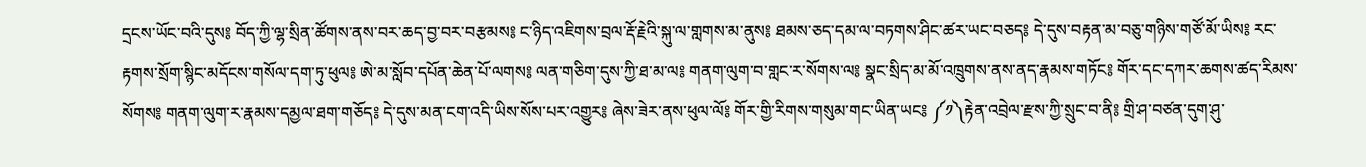དྲངས་ཡོང་བའི་དུས༔ བོད་ཀྱི་ལྷ་སྲིན་ཚོགས་ནས་བར་ཆད་བྱ་བར་བརྩམས༔ ང་ཉིད་འཇིགས་བྲལ་རྡོ་རྗེའི་སྐུ་ལ་གླགས་མ་ནུས༔ ཐམས་ཅད་དམ་ལ་བཏགས་ཤིང་ཚར་ཡང་བཅད༔ དེ་དུས་བརྟན་མ་བཅུ་གཉིས་གཙོ་མོ་ཡིས༔ རང་རྟགས་སྲོག་སྙིང་མདོངས་གསོལ་དག་ཏུ་ཕུལ༔ ཨེ་མ་སློབ་དཔོན་ཆེན་པོ་ལགས༔ ལན་གཅིག་དུས་ཀྱི་ཐ་མ་ལ༔ གནག་ལུག་བ་གླང་ར་སོགས་ལ༔ སྣང་སྲིད་མ་མོ་འཁྲུགས་ནས་ནད་རྣམས་གཏོང༔ གོར་དང་དཀར་ཆགས་ཚད་རིམས་སོགས༔ གནག་ལུག་ར་རྣམས་དམྱལ་ཐག་གཅོད༔ དེ་དུས་མན་ངག་འདི་ཡིས་སོས་པར་འགྱུར༔ ཞེས་ཟེར་ནས་ཕུལ་ལོ༔ གོར་གྱི་རིགས་གསུམ་གང་ཡིན་ཡང༔ ༼༡༽རྟེན་འབྲེལ་རྫས་ཀྱི་སྲུང་བ་ནི༔ གྲི་ཤ་བཙན་དུག་ཤུ་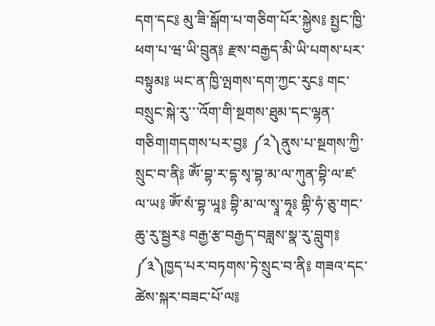དག་དང༔ མུ་ཟི་སྒོག་པ་གཅིག་པོར་སྐྱེས༔ སྤྱང་ཁྱི་ཕག་པ་ཝ་ཡི་བྲུན༔ རྫས་བརྒྱད་མི་ཡི་པགས་པར་བསྟུམ༔ ཡང་ན་ཁྱི་ལྤགས་དག་ཀྱང་རུང༔ གང་བསྲུང་སྐེ་རུ་་་འོག་གི་སྔགས་ཐུམ་དང་ལྷན་གཅིག།གདགས་པར་བྱ༔ ༼༢༽ནུས་པ་སྔགས་ཀྱི་སྲུང་བ་ནི༔ ཨོཾ་བྷ་ར་དྷ་སྭ་བྷ་མ་ལ་ཀུན་བྷི་ལ་ཛ་ལ་ཡ༔ ཨོཾ་སཾ་བྷ་ཡཱ༔ བྷི་མ་ལ་སྭཱ་ཧཱ༔ གྷི་ཧཾ་ཅུ་གང་ཆུ་རུ་སྦྱར༔ བརྒྱ་རྩ་བརྒྱད་བཟླས་སྣ་རུ་བླུག༔ ༼༣༽ཁྱད་པར་བཏགས་ཏེ་སྲུང་བ་ནི༔ གཟའ་དང་ཚེས་སྐར་བཟང་པོ་ལ༔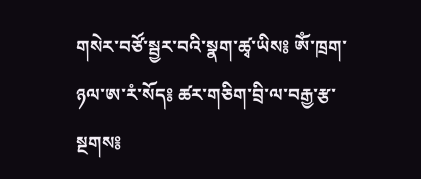གསེར་བཙོ་སྦྱར་བའི་སྣག་ཚྭ་ཡིས༔ ཨོཾ་ཁྲག་ཉལ་ཨ་རཾ་སོད༔ ཚར་གཅིག་བྲི་ལ་བརྒྱ་རྩ་སྔགས༔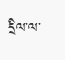དྲིལ་ལ་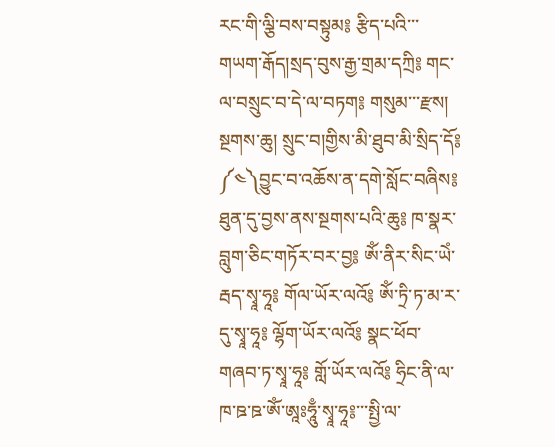རང་གི་ལྕི་བས་བསྟུམ༔ རྩིད་པའི་་་གཡག་རྒོད།སྲད་བུས་རྒྱ་གྲམ་དཀྲི༔ གང་ལ་བསྲུང་བ་དེ་ལ་བཏག༔ གསུམ་་་རྫས། སྔགས་ཆུ། སྲུང་བ།གྱིས་མི་ཐུབ་མི་སྲིད་དོ༔ ༼༤༽བྱུང་བ་འཆོས་ན་དགེ་སློང་བཞིས༔ ཐུན་དུ་བྱས་ནས་སྔགས་པའི་ཆུ༔ ཁ་སྣར་བླུག་ཅིང་གཏོར་བར་བྱ༔ ཨོཾ་ནིར་སིང་ཡེཾ་རྦད་སྭཱ་ཧཱ༔ གོལ་ཡོར་ལའོ༔ ཨོཾ་ཏྲི་ཏ་མ་ར་དུ་སྭཱ་ཧཱ༔ ལྷོག་ཡོར་ལའོ༔ སྣང་ཕོབ་གཞབ་ཏ་སྭཱ་ཧཱ༔ གློ་ཡོར་ལའོ༔ ཧྲིང་ནི་ལ་ཁ་ཋ་ཋ་ཨོཾ་ཨཱཿཧཱུྃ་སྭཱ་ཧཱ༔་་་སྤྱི་ལ་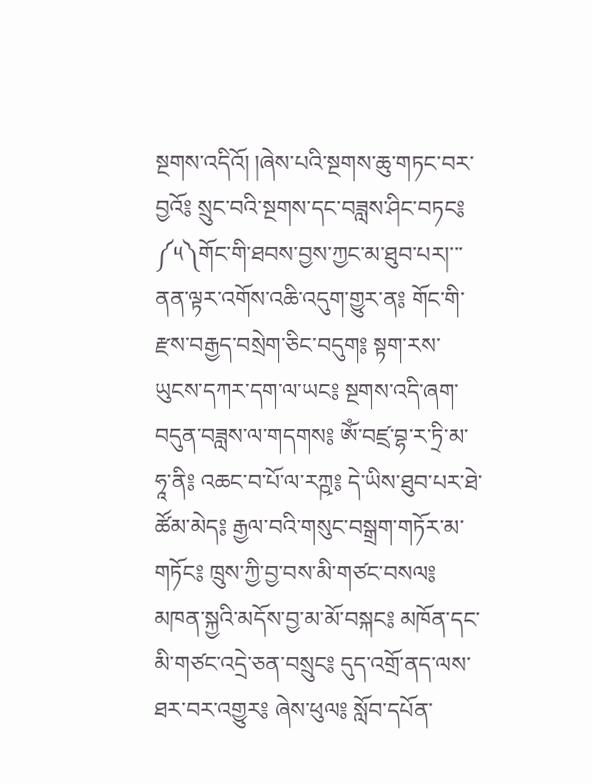སྔགས་འདིའོ། །ཞེས་པའི་སྔགས་ཆུ་གཏང་བར་བྱའོ༔ སྲུང་བའི་སྔགས་དང་བཟླས་ཤིང་བཏང༔ ༼༥༽གོང་གི་ཐབས་བྱས་ཀྱང་མ་ཐུབ་པར།་་་ནན་ལྟར་འགོས་འཆི་འདུག་གྱུར་ན༔ གོང་གི་རྫས་བརྒྱད་བསྲེག་ཅིང་བདུག༔ སྟག་རས་ཡུངས་དཀར་དག་ལ་ཡང༔ སྔགས་འདི་ཞག་བདུན་བཟླས་ལ་གདགས༔ ཨོཾ་བཛྲ་བྷ་ར་ཏྲི་མ་ཧཱ་ནི༔ འཆང་བ་པོ་ལ་རཀྵ༔ དེ་ཡིས་ཐུབ་པར་ཐེ་ཚོམ་མེད༔ རྒྱལ་བའི་གསུང་བསྒྲག་གཏོར་མ་གཏོང༔ ཁྲུས་ཀྱི་བྱ་བས་མི་གཙང་བསལ༔ མཁན་སྐྱའི་མདོས་བྱ་མ་མོ་བསྐང༔ མཁོན་དང་མི་གཙང་འདྲེ་ཅན་བསྲུང༔ དུད་འགྲོ་ནད་ལས་ཐར་བར་འགྱུར༔ ཞེས་ཕུལ༔ སློབ་དཔོན་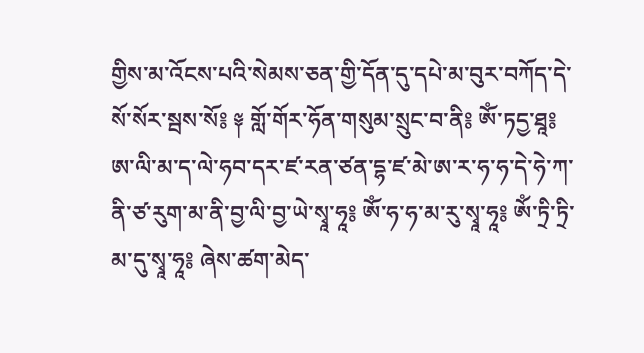གྱིས་མ་འོངས་པའི་སེམས་ཅན་གྱི་དོན་དུ་དཔེ་མ་བུར་བཀོད་དེ་སོ་སོར་སྦས་སོ༔ ༈ གློ་གོར་ཧོན་གསུམ་སྲུང་བ་ནི༔ ཨོཾ་ཏདྱ་ཐཱ༔ ཨ་ལི་མ་ད་ལེ་ཧབ་དར་ཛ་རན་ཙན་དྷ་ཛ་མེ་ཨ་ར་ཧ་ཧ་དེ་ཧེ་ཀ་ནི་ཙ་རུག་མ་ནི་བྱ་ལི་བྱ་ཡེ་སྭཱ་ཧཱ༔ ཨོཾ་ཧ་ཧ་མ་རུ་སྭཱ་ཧཱ༔ ཨོཾ་ཏྲི་ཏྲི་མ་དུ་སྭཱ་ཧཱ༔ ཞེས་ཚག་མེད་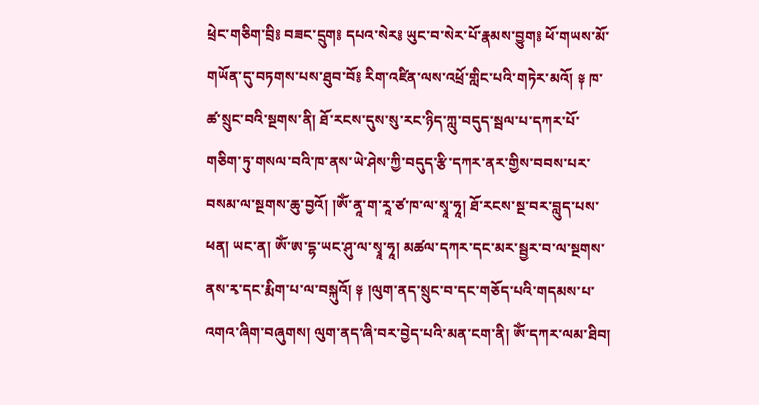ཕྲེང་གཅིག་བྲི༔ བཟང་དྲུག༔ དཔའ་སེར༔ ཡུང་བ་སེར་པོ་རྣམས་བྱུག༔ ཕོ་གཡས་མོ་གཡོན་དུ་བཏགས་པས་ཐུབ་བོ༔ རིག་འཛིན་ལས་འཕྲོ་གླིང་པའི་གཏེར་མའོ། ༈ ཁ་ཚ་སྲུང་བའི་སྔགས་ནི། ཐོ་རངས་དུས་སུ་རང་ཉིད་ཀླུ་བདུད་སྦལ་པ་དཀར་པོ་གཅིག་ཏུ་གསལ་བའི་ཁ་ནས་ཡེ་ཤེས་ཀྱི་བདུད་རྩི་དཀར་ནར་གྱིས་བབས་པར་བསམ་ལ་སྔགས་ཆུ་བྱའོ། །ཨོཾ་ནཱ་ག་རཱ་ཙ་ཁ་ལ་སྭཱ་ཧཱ། ཐོ་རངས་སྔ་བར་བླུད་པས་ཕན། ཡང་ན། ཨོཾ་ཨ་དྷ་ཡང་ཤུ་ལ་སྭཱ་ཧཱ། མཚལ་དཀར་དང་མར་སྦྱར་བ་ལ་སྔགས་ནས་རྭ་དང་རྨིག་པ་ལ་བསྐུའོ། ༈ །ལུག་ནད་སྲུང་བ་དང་གཅོད་པའི་གདམས་པ་འགའ་ཞིག་བཞུགས། ལུག་ནད་ཞི་བར་བྱེད་པའི་མན་ངག་ནི། ཨོཾ་དཀར་ལམ་ཐིབ།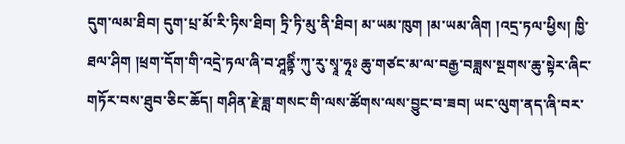དུག་ལམ་ཐིབ། དུག་པྲ་མོ་རི་ཏིས་ཐིབ། ཏྲི་ཏི་མུ་ནི་ཐིབ། མ་ཡམ་ཁུག །མ་ཡམ་ཞིག །འདྲ་ཏལ་ཕྱིས། ཁྱི་ཐལ་ཤིག །ཕྲག་དོག་གི་འདྲེ་ཏལ་ཞི་བ་ཤཱནྟིཾ་ཀུ་རུ་སྭཱ་ཧཱཿ ཆུ་གཙང་མ་ལ་བརྒྱ་བཟླས་སྔགས་ཆུ་སྟེར་ཞིང་གཏོར་བས་ཐུབ་ཅིང་ཆོད། གཤིན་རྗེ་ཟླ་གསང་གི་ལས་ཚོགས་ལས་བྱུང་བ་ཟབ། ཡང་ལུག་ནད་ཞི་བར་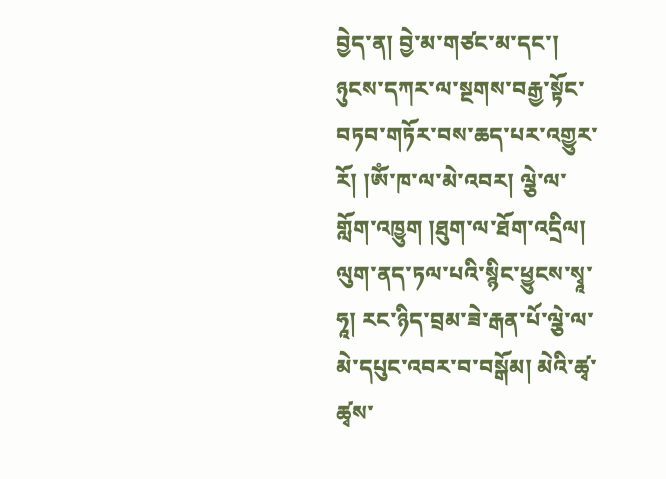བྱེད་ན། བྱེ་མ་གཙང་མ་དང་། ཉུངས་དཀར་ལ་སྔགས་བརྒྱ་སྟོང་བཏབ་གཏོར་བས་ཆད་པར་འགྱུར་རོ། །ཨོཾ་ཁ་ལ་མེ་འབར། ལྕེ་ལ་གློག་འཁྱུག །ཐུག་ལ་ཐོག་འདྲིལ། ལུག་ནད་ཏལ་པའི་སྙིང་ཕྱུངས་སྭཱ་ཧཱ། རང་ཉིད་བྲམ་ཟེ་རྒན་པོ་ལྕེ་ལ་མེ་དཔུང་འབར་བ་བསྒོམ། མེའི་ཚྭ་ཚྭས་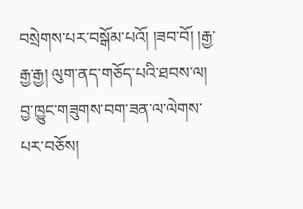བསྲེགས་པར་བསྒོམ་པའོ། །ཟབ་བོ། །རྒྱ་རྒྱ་རྒྱ། ལུག་ནད་གཅོད་པའི་ཐབས་ལ། བྱ་ཁྱུང་གཟུགས་བག་ཟན་ལ་ལེགས་པར་བཅོས།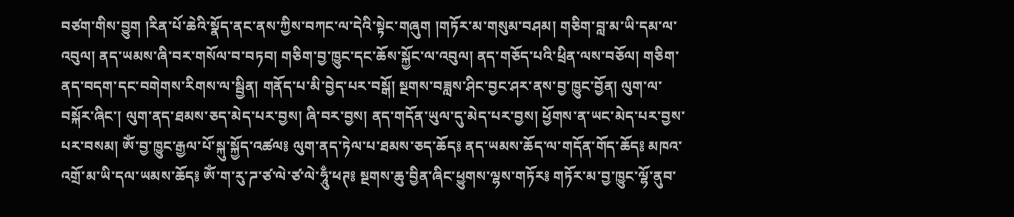བཙག་གིས་བྱུག །རིན་པོ་ཆེའི་སྣོད་ནང་ནས་ཀྱིས་བཀང་ལ་དེའི་སྟེང་གཞུག །གཏོར་མ་གསུམ་བཤམ། གཅིག་བླ་མ་ཡི་དམ་ལ་འབུལ། ནད་ཡམས་ཞི་བར་གསོལ་བ་བཏབ། གཅིག་བྱ་ཁྱུང་དང་ཆོས་སྐྱོང་ལ་འབུལ། ནད་གཅོད་པའི་ཕྲིན་ལས་བཅོལ། གཅིག་ནད་བདག་དང་བགེགས་རིགས་ལ་སྦྱིན། གནོད་པ་མི་བྱེད་པར་བསྒོ། སྔགས་བཟླས་ཤིང་བྱང་ཤར་ནས་བྱ་ཁྱུང་བྱོན། ལུག་ལ་བསྐོར་ཞིང་། ལུག་ནད་ཐམས་ཅད་མེད་པར་བྱས། ཞི་བར་བྱས། ནད་གདོན་ཡུལ་དུ་མེད་པར་བྱས། ཕྱོགས་ན་ཡང་མེད་པར་བྱས་པར་བསམ། ཨོཾ་བྱ་ཁྱུང་རྒྱལ་པོ་སྐུ་སྐྱོད་འཚལ༔ ལུག་ནད་ཏེལ་པ་ཐམས་ཅད་ཆོད༔ ནད་ཡམས་ཆོད་ལ་གདོན་གོད་ཆོད༔ མཁའ་འགྲོ་མ་ཡི་དལ་ཡམས་ཆོད༔ ཨོཾ་ག་རུ་ཌ་ཙ་ལེ་ཙ་ལེ་ཧཱུྃ་ཕཊ༔ སྔགས་ཆུ་བྱིན་ཞིང་ཕྱུགས་ལྷས་གཏོར༔ གཏོར་མ་བྱ་ཁྱུང་ལྷོ་ནུབ་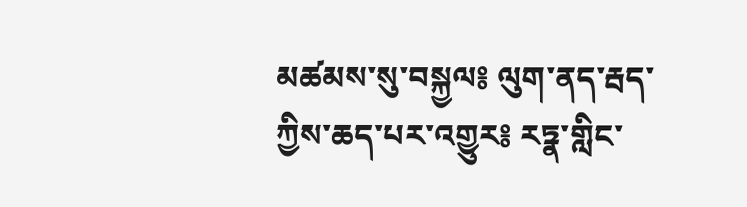མཚམས་སུ་བསྐྱལ༔ ལུག་ནད་རྦད་ཀྱིས་ཆད་པར་འགྱུར༔ རཏྣ་གླིང་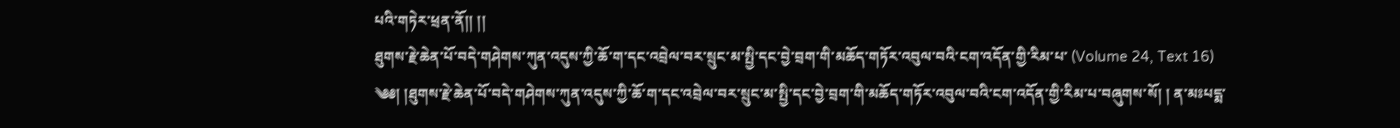པའི་གཏེར་ཕྲན་ནོ།། །།
ཐུགས་རྗེ་ཆེན་པོ་བདེ་གཤེགས་ཀུན་འདུས་ཀྱི་ཆོ་ག་དང་འབྲེལ་བར་སྲུང་མ་སྤྱི་དང་བྱེ་བྲག་གི་མཆོད་གཏོར་འབུལ་བའི་ངག་འདོན་གྱི་རིམ་པ་ (Volume 24, Text 16)
༄༅། །ཐུགས་རྗེ་ཆེན་པོ་བདེ་གཤེགས་ཀུན་འདུས་ཀྱི་ཆོ་ག་དང་འབྲེལ་བར་སྲུང་མ་སྤྱི་དང་བྱེ་བྲག་གི་མཆོད་གཏོར་འབུལ་བའི་ངག་འདོན་གྱི་རིམ་པ་བཞུགས་སོ། ། ན་མཿཔདྨ་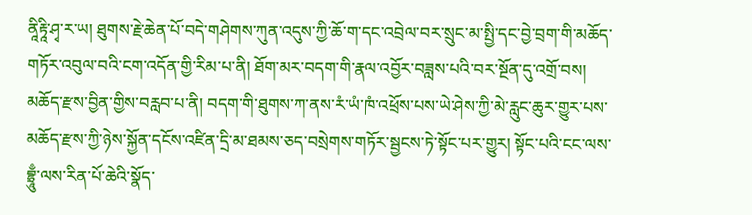ནཱིརྟཱི་ཤྭ་ར་ཡ། ཐུགས་རྗེ་ཆེན་པོ་བདེ་གཤེགས་ཀུན་འདུས་ཀྱི་ཆོ་ག་དང་འབྲེལ་བར་སྲུང་མ་སྤྱི་དང་བྱེ་བྲག་གི་མཆོད་གཏོར་འབུལ་བའི་ངག་འདོན་གྱི་རིམ་པ་ནི། ཐོག་མར་བདག་གི་རྣལ་འབྱོར་བཟླས་པའི་བར་སྔོན་དུ་འགྲོ་བས། མཆོད་རྫས་བྱིན་གྱིས་བརླབ་པ་ནི། བདག་གི་ཐུགས་ཀ་ནས་རཾ་ཡཾ་ཁཾ་འཕྲོས་པས་ཡེ་ཤེས་ཀྱི་མེ་རླུང་ཆུར་གྱུར་པས་མཆོད་རྫས་ཀྱི་ཉེས་སྐྱོན་དངོས་འཛིན་དྲི་མ་ཐམས་ཅད་བསྲེགས་གཏོར་སྦྱངས་ཏེ་སྟོང་པར་གྱུར། སྟོང་པའི་ངང་ལས་བྷྲཱུྃ་ལས་རིན་པོ་ཆེའི་སྣོད་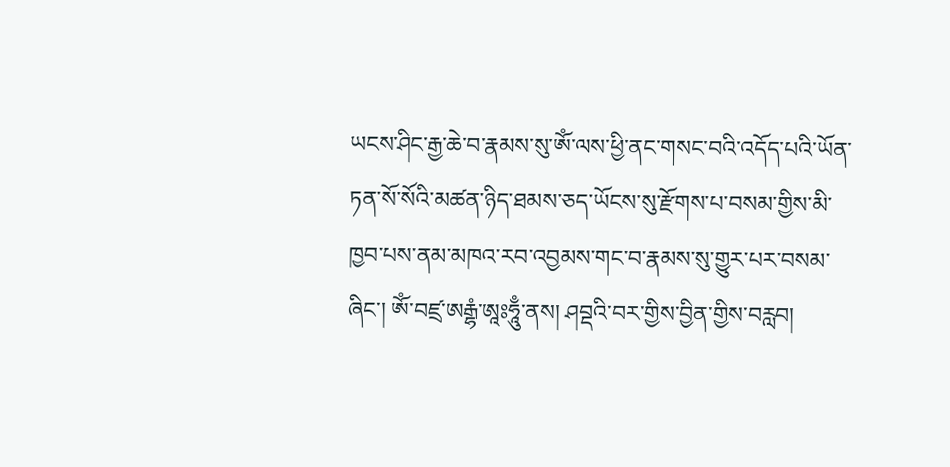ཡངས་ཤིང་རྒྱ་ཆེ་བ་རྣམས་སུ་ཨོཾ་ལས་ཕྱི་ནང་གསང་བའི་འདོད་པའི་ཡོན་ཏན་སོ་སོའི་མཚན་ཉིད་ཐམས་ཅད་ཡོངས་སུ་རྫོགས་པ་བསམ་གྱིས་མི་ཁྱབ་པས་ནམ་མཁའ་རབ་འབྱམས་གང་བ་རྣམས་སུ་གྱུར་པར་བསམ་ཞིང་། ཨོཾ་བཛྲ་ཨརྒྷཾ་ཨཱཿཧཱུྃ་ནས། ཤབྡའི་བར་གྱིས་བྱིན་གྱིས་བརླབ།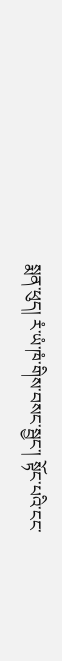སྨན་ཕུད། རཾ་ཡཾ་ཁཾ་གིས་བསང་སྦྱང་། སྟོང་པའི་ངང་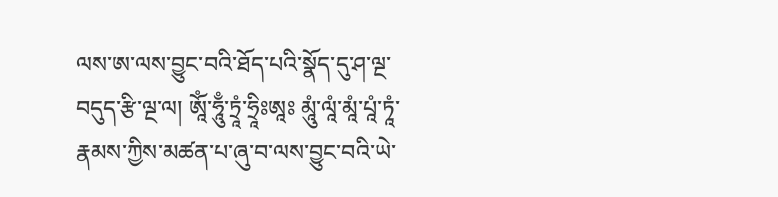ལས་ཨ་ལས་བྱུང་བའི་ཐོད་པའི་སྣོད་དུ་ཤ་ལྔ་བདུད་རྩི་ལྔ་ལ། ཨཱོཾ་ཧཱུྃ་ཏྲཱཾ་ཧྲཱིཿཨཱཿ མཱུཾ་ལཱཾ་མཱཾ་པཱཾ་ཏཱཾ་རྣམས་ཀྱིས་མཚན་པ་ཞུ་བ་ལས་བྱུང་བའི་ཡེ་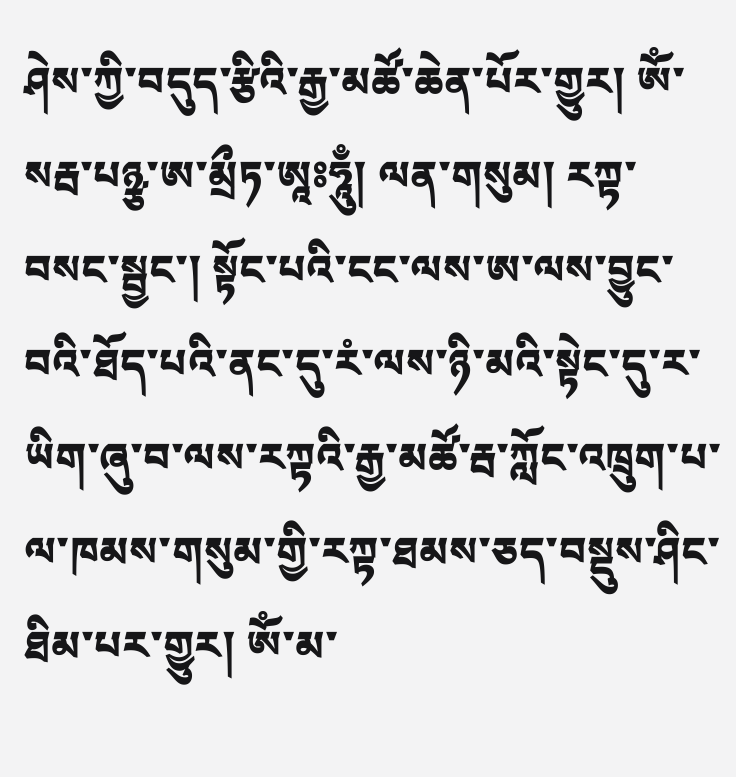ཤེས་ཀྱི་བདུད་རྩིའི་རྒྱ་མཚོ་ཆེན་པོར་གྱུར། ཨོཾ་སརྦ་པཉྩ་ཨ་མྲྀཏ་ཨཱཿཧཱུྃ། ལན་གསུམ། རཀྟ་བསང་སྦྱང་། སྟོང་པའི་ངང་ལས་ཨ་ལས་བྱུང་བའི་ཐོད་པའི་ནང་དུ་རཾ་ལས་ཉི་མའི་སྟེང་དུ་ར་ཡིག་ཞུ་བ་ལས་རཀྟའི་རྒྱ་མཚོ་རྦ་ཀློང་འཁྲུག་པ་ལ་ཁམས་གསུམ་གྱི་རཀྟ་ཐམས་ཅད་བསྡུས་ཤིང་ཐིམ་པར་གྱུར། ཨོཾ་མ་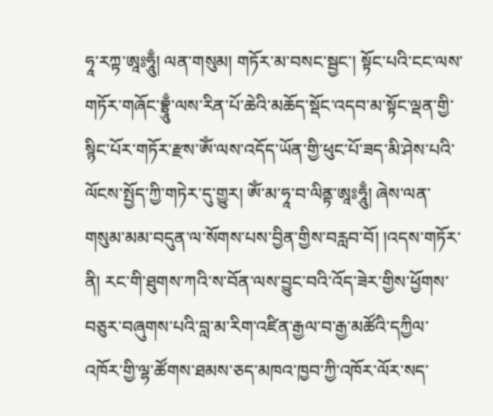ཧཱ་རཀྟ་ཨཱཿཧཱུྃ། ལན་གསུམ། གཏོར་མ་བསང་སྦྱང་། སྟོང་པའི་ངང་ལས་གཏོར་གཞོང་བྷྲཱུྃ་ལས་རིན་པོ་ཆེའི་མཆོད་སྡོང་འདབ་མ་སྟོང་ལྡན་གྱི་སྙིང་པོར་གཏོར་རྫས་ཨོཾ་ལས་འདོད་ཡོན་གྱི་ཕུང་པོ་ཟད་མི་ཤེས་པའི་ལོངས་སྤྱོད་ཀྱི་གཏེར་དུ་གྱུར། ཨོཾ་མ་ཧཱ་བ་ལིནྟ་ཨཱཿཧཱུྃ། ཞེས་ལན་གསུམ་མམ་བདུན་ལ་སོགས་པས་བྱིན་གྱིས་བརླབ་བོ། །འདས་གཏོར་ནི། རང་གི་ཐུགས་ཀའི་ས་བོན་ལས་བྱུང་བའི་འོད་ཟེར་གྱིས་ཕྱོགས་བཅུར་བཞུགས་པའི་བླ་མ་རིག་འཛིན་རྒྱལ་བ་རྒྱ་མཚོའི་དཀྱིལ་འཁོར་གྱི་ལྷ་ཚོགས་ཐམས་ཅད་མཁའ་ཁྱབ་ཀྱི་འཁོར་ལོར་སད་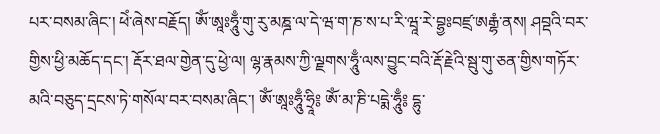པར་བསམ་ཞིང་། ཕེཾ་ཞེས་བརྗོད། ཨོཾ་ཨཱཿཧཱུྃ་གུ་རུ་མཎྜ་ལ་དེ་ཝ་ག་ཎ་ས་པ་རི་ཝཱ་རེ་བྷྱཿབཛྲ་ཨརྒྷཾ་ནས། ཤབྡའི་བར་གྱིས་ཕྱི་མཆོད་དང་། རྡོར་ཐལ་གྱེན་དུ་ཕྱེ་ལ། ལྷ་རྣམས་ཀྱི་ལྗགས་ཧཱུྃ་ལས་བྱུང་བའི་རྡོ་རྗེའི་སྦུ་གུ་ཅན་གྱིས་གཏོར་མའི་བཅུད་དྲངས་ཏེ་གསོལ་བར་བསམ་ཞིང་། ཨོཾ་ཨཱཿཧཱུྃ་ཧྲཱི༔ ཨོཾ་མ་ཎི་པདྨེ་ཧཱུྃ༔ དྷུ་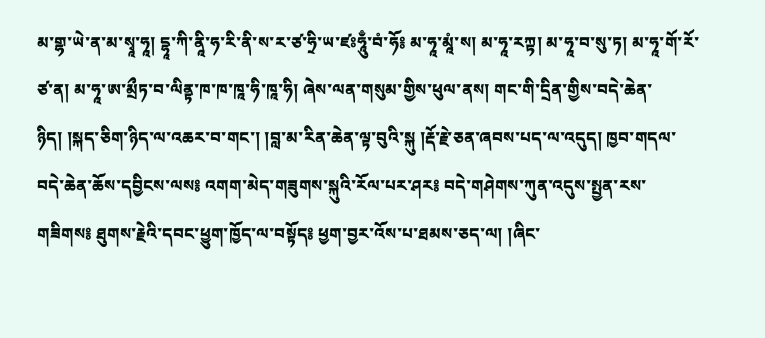མ་གྷ་ཡེ་ན་མ་སྭཱ་ཧཱ། དྷཱ་ཀི་ནཱི་ཧ་རི་ནི་ས་ར་ཙ་ཧྲི་ཡ་ཛཿཧཱུྃ་བཾ་ཧོ༔ མ་ཧཱ་མཱཾ་ས། མ་ཧཱ་རཀྟ། མ་ཧཱ་བ་སུ་ཏ། མ་ཧཱ་གོ་རོ་ཙ་ན། མ་ཧཱ་ཨ་མྲྀཏ་བ་ལིནྟ་ཁ་ཁ་ཁཱ་ཧི་ཁཱ་ཧི། ཞེས་ལན་གསུམ་གྱིས་ཕུལ་ནས། གང་གི་དྲིན་གྱིས་བདེ་ཆེན་ཉིད། །སྐད་ཅིག་ཉིད་ལ་འཆར་བ་གང་། །བླ་མ་རིན་ཆེན་ལྟ་བུའི་སྐུ །རྡོ་རྗེ་ཅན་ཞབས་པད་ལ་འདུད། ཁྱབ་གདལ་བདེ་ཆེན་ཆོས་དབྱིངས་ལས༔ འགག་མེད་གཟུགས་སྐུའི་རོལ་པར་ཤར༔ བདེ་གཤེགས་ཀུན་འདུས་སྤྱན་རས་གཟིགས༔ ཐུགས་རྗེའི་དབང་ཕྱུག་ཁྱོད་ལ་བསྟོད༔ ཕྱག་བྱར་འོས་པ་ཐམས་ཅད་ལ། །ཞིང་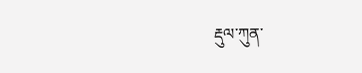རྡུལ་ཀུན་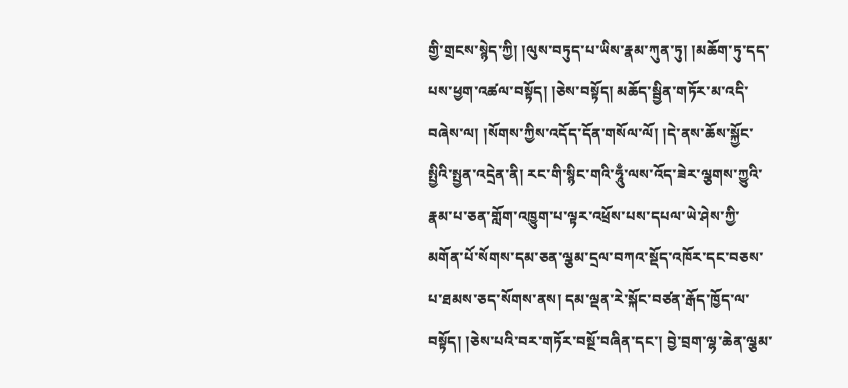གྱི་གྲངས་སྙེད་ཀྱི། །ལུས་བཏུད་པ་ཡིས་རྣམ་ཀུན་ཏུ། །མཆོག་ཏུ་དད་པས་ཕྱག་འཚལ་བསྟོད། །ཅེས་བསྟོད། མཆོད་སྦྱིན་གཏོར་མ་འདི་བཞེས་ལ། །སོགས་ཀྱིས་འདོད་དོན་གསོལ་ལོ། །དེ་ནས་ཆོས་སྐྱོང་སྤྱིའི་སྤྱན་འདྲེན་ནི། རང་གི་སྙིང་གའི་ཧཱུྃ་ལས་འོད་ཟེར་ལྕགས་ཀྱུའི་རྣམ་པ་ཅན་གློག་འཁྱུག་པ་ལྟར་འཕྲོས་པས་དཔལ་ཡེ་ཤེས་ཀྱི་མགོན་པོ་སོགས་དམ་ཅན་ལྕམ་དྲལ་བཀའ་སྡོད་འཁོར་དང་བཅས་པ་ཐམས་ཅད་སོགས་ནས། དམ་ལྡན་རེ་སྐོང་བཙན་རྒོད་ཁྱོད་ལ་བསྟོད། །ཅེས་པའི་བར་གཏོར་བསྔོ་བཞིན་དང་། བྱེ་བྲག་ལྷ་ཆེན་ལྕམ་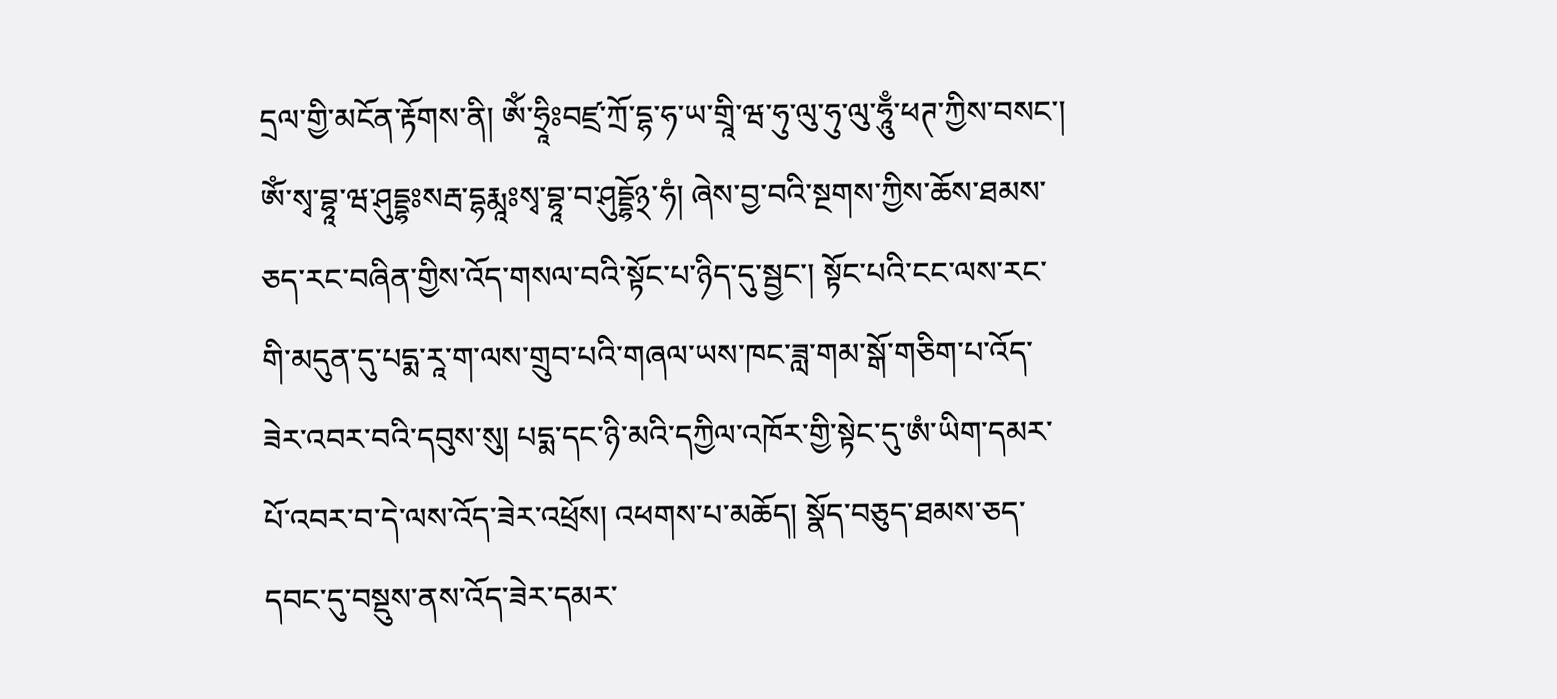དྲལ་གྱི་མངོན་རྟོགས་ནི། ཨོཾ་ཧྲཱིཿབཛྲ་ཀྲོ་དྷ་ཧ་ཡ་གྲཱི་ཝ་ཧུ་ལུ་ཧུ་ལུ་ཧཱུྃ་ཕཊ་ཀྱིས་བསང་། ཨོཾ་སྭ་བྷཱ་ཝ་ཤུདྡྷཿསརྦ་དྷརྨཱཿསྭ་བྷཱ་བ་ཤུདྡྷོ྅་ཧཾ། ཞེས་བྱ་བའི་སྔགས་ཀྱིས་ཆོས་ཐམས་ཅད་རང་བཞིན་གྱིས་འོད་གསལ་བའི་སྟོང་པ་ཉིད་དུ་སྦྱང་། སྟོང་པའི་ངང་ལས་རང་གི་མདུན་དུ་པདྨ་རཱ་ག་ལས་གྲུབ་པའི་གཞལ་ཡས་ཁང་ཟླ་གམ་སྒོ་གཅིག་པ་འོད་ཟེར་འབར་བའི་དབུས་སུ། པདྨ་དང་ཉི་མའི་དཀྱིལ་འཁོར་གྱི་སྟེང་དུ་ཨཾ་ཡིག་དམར་པོ་འབར་བ་དེ་ལས་འོད་ཟེར་འཕྲོས། འཕགས་པ་མཆོད། སྣོད་བཅུད་ཐམས་ཅད་དབང་དུ་བསྡུས་ནས་འོད་ཟེར་དམར་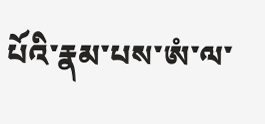པོའི་རྣམ་པས་ཨཾ་ལ་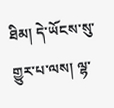ཐིམ། དེ་ཡོངས་སུ་གྱུར་པ་ལས། ལྷ་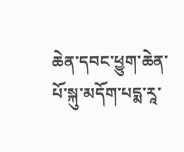ཆེན་དབང་ཕྱུག་ཆེན་པོ་སྐུ་མདོག་པདྨ་རཱ་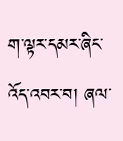ག་ལྟར་དམར་ཞིང་འོད་འབར་བ། ཞལ་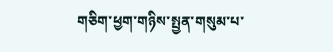གཅིག་ཕྱག་གཉིས་སྤྱན་གསུམ་པ་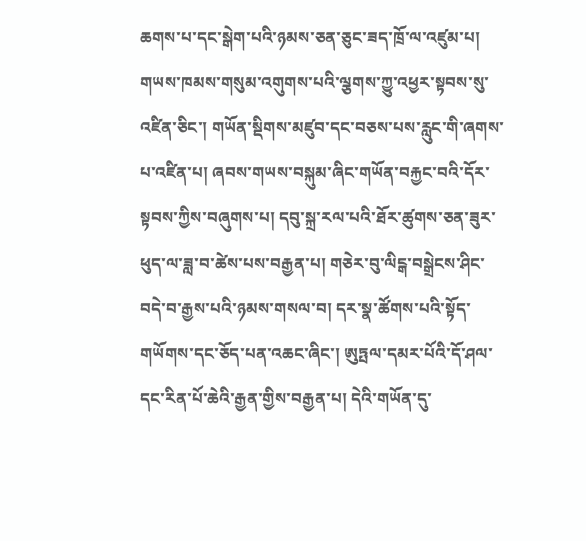ཆགས་པ་དང་སྒེག་པའི་ཉམས་ཅན་ཅུང་ཟད་ཁྲོ་ལ་འཛུམ་པ། གཡས་ཁམས་གསུམ་འགུགས་པའི་ལྕགས་ཀྱུ་འཕྱར་སྟབས་སུ་འཛིན་ཅིང་། གཡོན་སྡིགས་མཛུབ་དང་བཅས་པས་རླུང་གི་ཞགས་པ་འཛིན་པ། ཞབས་གཡས་བསྐུམ་ཞིང་གཡོན་བརྐྱང་བའི་དོར་སྟབས་ཀྱིས་བཞུགས་པ། དབུ་སྐྲ་རལ་པའི་ཐོར་ཚུགས་ཅན་ཟུར་ཕུད་ལ་ཟླ་བ་ཚེས་པས་བརྒྱན་པ། གཅེར་བུ་ལིངྒ་བསྒྲེངས་ཤིང་བདེ་བ་རྒྱས་པའི་ཉམས་གསལ་བ། དར་སྣ་ཚོགས་པའི་སྟོད་གཡོགས་དང་ཅོད་པན་འཆང་ཞིང་། ཨུཏྤལ་དམར་པོའི་དོ་ཤལ་དང་རིན་པོ་ཆེའི་རྒྱན་གྱིས་བརྒྱན་པ། དེའི་གཡོན་དུ་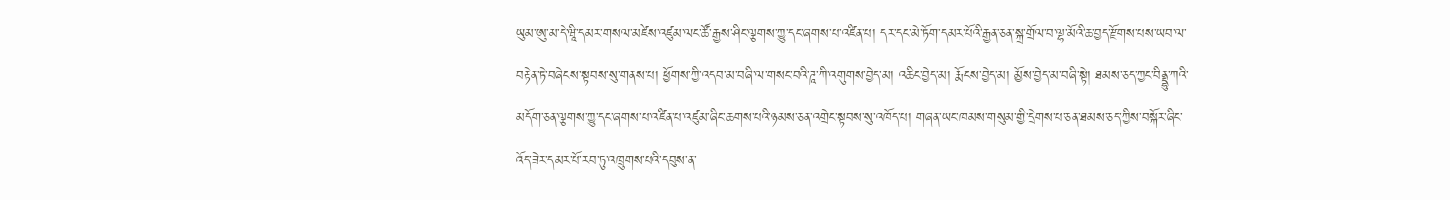ཡུམ་ཨུ་མ་དེ་ཝཱི་དམར་གསལ་མཛེས་འཛུམ་ལང་ཚོ་རྒྱས་ཤིང་ལྕགས་ཀྱུ་དང་ཞགས་པ་འཛིན་པ། དར་དང་མེ་ཏོག་དམར་པོའི་རྒྱན་ཅན་སྐྲ་གྲོལ་བ་ལྷ་མོའི་ཆ་བྱད་རྫོགས་པས་ཡབ་ལ་བརྟེན་ཏེ་བཞེངས་སྟབས་སུ་གནས་པ། ཕྱོགས་ཀྱི་འདབ་མ་བཞི་ལ་གསང་བའི་ཌཱ་ཀི་འགུགས་བྱེད་མ། འཆིང་བྱེད་མ། རྨོངས་བྱེད་མ། མྱོས་བྱེད་མ་བཞི་སྟེ། ཐམས་ཅད་ཀྱང་བིནྡྷུ་ཀའི་མདོག་ཅན་ལྕགས་ཀྱུ་དང་ཞགས་པ་འཛིན་པ་འཛུམ་ཞིང་ཆགས་པའི་ཉམས་ཅན་འགྲེང་སྟབས་སུ་འཁོད་པ། གཞན་ཡང་ཁམས་གསུམ་གྱི་དྲེགས་པ་ཅན་ཐམས་ཅད་ཀྱིས་བསྐོར་ཞིང་འོད་ཟེར་དམར་པོ་རབ་ཏུ་འཁྲུགས་པའི་དབུས་ན་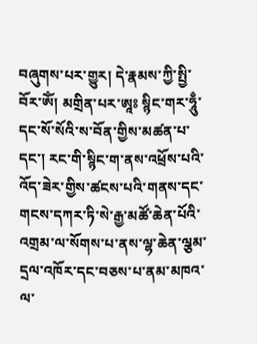བཞུགས་པར་གྱུར། དེ་རྣམས་ཀྱི་སྤྱི་བོར་ཨོཾ། མགྲིན་པར་ཨཱཿ སྙིང་གར་ཧཱུྃ་དང་སོ་སོའི་ས་བོན་གྱིས་མཚན་པ་དང་། རང་གི་སྙིང་ག་ནས་འཕྲོས་པའི་འོད་ཟེར་གྱིས་ཚངས་པའི་གནས་དང་གངས་དཀར་ཏི་སེ་རྒྱ་མཚོ་ཆེན་པོའི་འགྲམ་ལ་སོགས་པ་ནས་ལྷ་ཆེན་ལྕམ་དྲལ་འཁོར་དང་བཅས་པ་ནམ་མཁའ་ལ་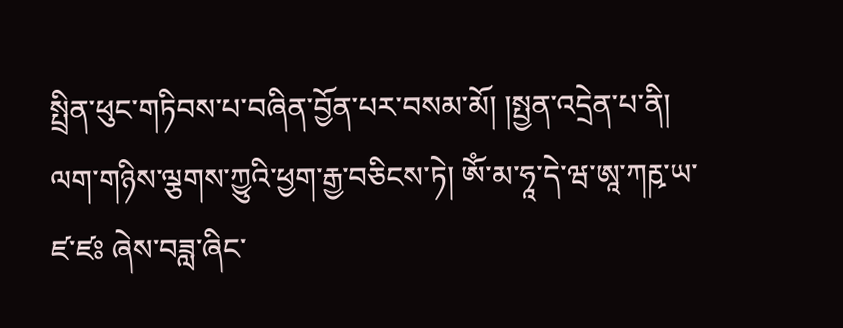སྤྲིན་ཕུང་གཏིབས་པ་བཞིན་བྱོན་པར་བསམ་མོ། །སྤྱན་འདྲེན་པ་ནི། ལག་གཉིས་ལྕགས་ཀྱུའི་ཕྱག་རྒྱ་བཅིངས་ཏེ། ཨོཾ་མ་ཧཱ་དེ་ཝ་ཨཱ་ཀརྵ་ཡ་ཛ་ཛཿ ཞེས་བཟླ་ཞིང་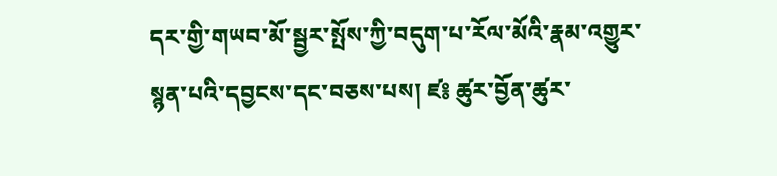དར་གྱི་གཡབ་མོ་སྦྱར་སྤོས་ཀྱི་བདུག་པ་རོལ་མོའི་རྣམ་འགྱུར་སྙན་པའི་དབྱངས་དང་བཅས་པས། ཛ༔ ཚུར་བྱོན་ཚུར་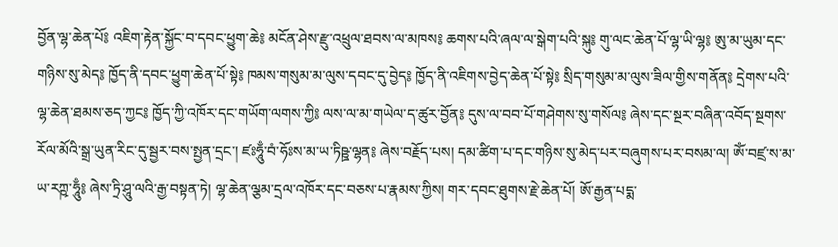བྱོན་ལྷ་ཆེན་པོ༔ འཇིག་རྟེན་སྐྱོང་བ་དབང་ཕྱུག་ཆེ༔ མངོན་ཤེས་རྫུ་འཕྲུལ་ཐབས་ལ་མཁས༔ ཆགས་པའི་ཞལ་ལ་སྒེག་པའི་སྐུ༔ གུ་ལང་ཆེན་པོ་ལྷ་ཡི་ལྷ༔ ཨུ་མ་ཡུམ་དང་གཉིས་སུ་མེད༔ ཁྱོད་ནི་དབང་ཕྱུག་ཆེན་པོ་སྟེ༔ ཁམས་གསུམ་མ་ལུས་དབང་དུ་བྱེད༔ ཁྱོད་ནི་འཇིགས་བྱེད་ཆེན་པོ་སྟེ༔ སྲིད་གསུམ་མ་ལུས་ཟིལ་གྱིས་གནོན༔ དྲེགས་པའི་ལྷ་ཆེན་ཐམས་ཅད་ཀྱང༔ ཁྱོད་ཀྱི་འཁོར་དང་གཡོག་ལགས་ཀྱི༔ ལས་ལ་མ་གཡེལ་ད་ཚུར་བྱོན༔ དུས་ལ་བབ་པོ་གཤེགས་སུ་གསོལ༔ ཞེས་དང་སྔར་བཞིན་འབོད་སྔགས་རོལ་མོའི་སྒྲ་ཡུན་རིང་དུ་སྦྱར་བས་སྤྱན་དྲང་། ཛཿཧཱུྃ་བཾ་ཧོཿས་མ་ཡ་ཏིཥྛ་ལྷན༔ ཞེས་བརྗོད་པས། དམ་ཚིག་པ་དང་གཉིས་སུ་མེད་པར་བཞུགས་པར་བསམ་ལ། ཨོཾ་བཛྲ་ས་མ་ཡ་རཀྵ་ཧཱུྃ༔ ཞེས་ཏྲི་ཤཱུ་ལའི་རྒྱ་བསྟན་ཏེ། ལྷ་ཆེན་ལྕམ་དྲལ་འཁོར་དང་བཅས་པ་རྣམས་ཀྱིས། གར་དབང་ཐུགས་རྗེ་ཆེན་པོ། ཨོ་རྒྱན་པདྨ་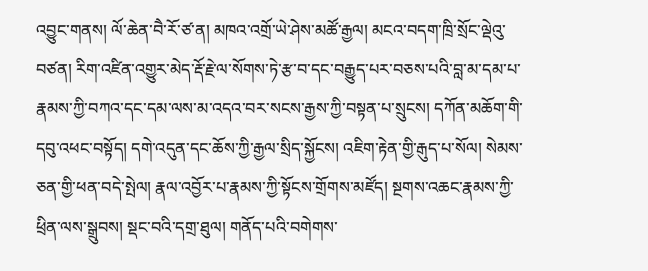འབྱུང་གནས། ལོ་ཆེན་བཻ་རོ་ཙ་ན། མཁའ་འགྲོ་ཡེ་ཤེས་མཚོ་རྒྱལ། མངའ་བདག་ཁྲི་སྲོང་ལྡེའུ་བཙན། རིག་འཛིན་འགྱུར་མེད་རྡོ་རྗེ་ལ་སོགས་ཏེ་རྩ་བ་དང་བརྒྱུད་པར་བཅས་པའི་བླ་མ་དམ་པ་རྣམས་ཀྱི་བཀའ་དང་དམ་ལས་མ་འདའ་བར་སངས་རྒྱས་ཀྱི་བསྟན་པ་སྲུངས། དཀོན་མཆོག་གི་དབུ་འཕང་བསྟོད། དགེ་འདུན་དང་ཆོས་ཀྱི་རྒྱལ་སྲིད་སྐྱོངས། འཇིག་རྟེན་གྱི་རྒུད་པ་སོལ། སེམས་ཅན་གྱི་ཕན་བདེ་སྤེལ། རྣལ་འབྱོར་པ་རྣམས་ཀྱི་སྟོངས་གྲོགས་མཛོད། སྔགས་འཆང་རྣམས་ཀྱི་ཕྲིན་ལས་སྒྲུབས། སྡང་བའི་དགྲ་ཐུལ། གནོད་པའི་བགེགས་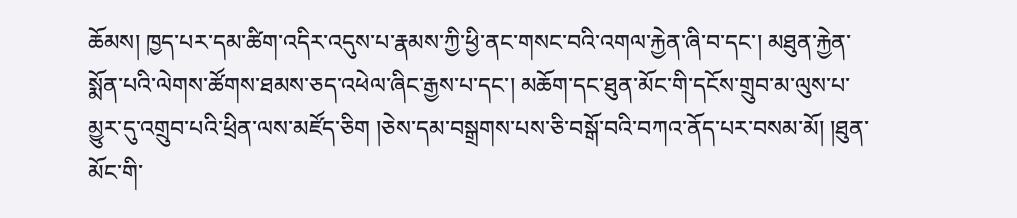ཆོམས། ཁྱད་པར་དམ་ཚིག་འདིར་འདུས་པ་རྣམས་ཀྱི་ཕྱི་ནང་གསང་བའི་འགལ་རྐྱེན་ཞི་བ་དང་། མཐུན་རྐྱེན་སྨོན་པའི་ལེགས་ཚོགས་ཐམས་ཅད་འཕེལ་ཞིང་རྒྱས་པ་དང་། མཆོག་དང་ཐུན་མོང་གི་དངོས་གྲུབ་མ་ལུས་པ་མྱུར་དུ་འགྲུབ་པའི་ཕྲིན་ལས་མཛོད་ཅིག །ཅེས་དམ་བསྒྲགས་པས་ཅི་བསྒོ་བའི་བཀའ་ནོད་པར་བསམ་མོ། །ཐུན་མོང་གི་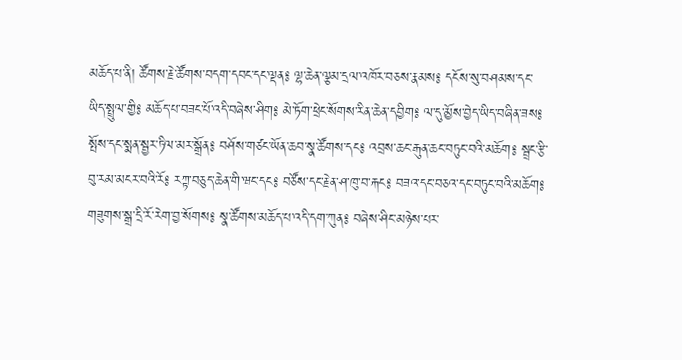མཆོད་པ་ནི། ཚོགས་རྗེ་ཚོགས་བདག་དབང་དང་ལྡན༔ ལྷ་ཆེན་ལྕམ་དྲལ་འཁོར་བཅས་རྣམས༔ དངོས་སུ་བཤམས་དང་ཡིད་སྤྲུལ་གྱི༔ མཆོད་པ་བཟང་པོ་འདི་བཞེས་ཤིག༔ མེ་ཏོག་ཕྲེང་སོགས་རིན་ཆེན་དབྱིག༔ ལ་དུ་མྱོས་བྱེད་ཡིད་བཞིན་ཟས༔ སྤོས་དང་སྨན་སྦྱར་ཏིལ་མར་སྒྲོན༔ བཤོས་གཙང་ཡོན་ཆབ་སྣ་ཚོགས་དང༔ འབྲས་ཆང་རྒུན་ཆང་བཏུང་བའི་མཆོག༔ སྦྲང་རྩི་བུ་རམ་མངར་བའི་རོ༔ རཀྟ་བཅུད་ཆེན་གི་ཝང་དང༔ བཙོས་དང་རྗེན་ཤ་ཁུ་བ་རྐང༔ བཟའ་དང་བཅའ་དང་བཏུང་བའི་མཆོག༔ གཟུགས་སྒྲ་དྲི་རོ་རེག་བྱ་སོགས༔ སྣ་ཚོགས་མཆོད་པ་འདི་དག་ཀུན༔ བཞེས་ཤིང་མཉེས་པར་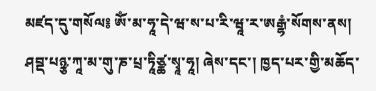མཛད་དུ་གསོལ༔ ཨོཾ་མ་ཧཱ་དེ་ཝ་ས་པ་རི་ཝཱ་ར་ཨརྒྷཾ་སོགས་ནས། ཤབྡ་པཉྩ་ཀཱ་མ་གུ་ཎ་པྲ་ཏཱིཙྪ་སྭཱ་ཧཱ། ཞེས་དང་། ཁྱད་པར་གྱི་མཆོད་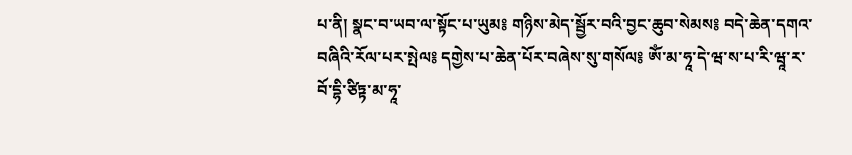པ་ནི། སྣང་བ་ཡབ་ལ་སྟོང་པ་ཡུམ༔ གཉིས་མེད་སྦྱོར་བའི་བྱང་ཆུབ་སེམས༔ བདེ་ཆེན་དགའ་བཞིའི་རོལ་པར་སྤེལ༔ དགྱེས་པ་ཆེན་པོར་བཞེས་སུ་གསོལ༔ ཨོཾ་མ་ཧཱ་དེ་ཝ་ས་པ་རི་ཝཱ་ར་བོ་དྷི་ཙིཏྟ་མ་ཧཱ་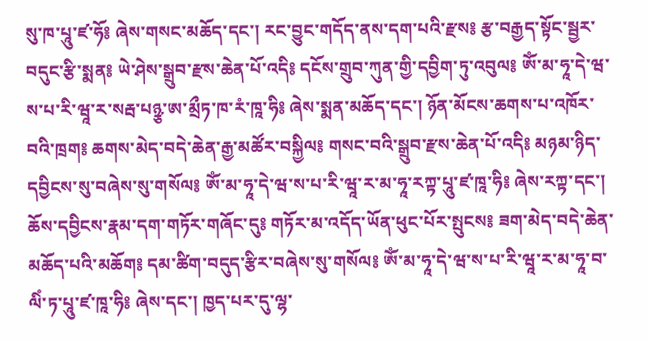སུ་ཁ་པཱུ་ཛ་ཧོ༔ ཞེས་གསང་མཆོད་དང་། རང་བྱུང་གདོད་ནས་དག་པའི་རྫས༔ རྩ་བརྒྱད་སྟོང་སྦྱར་བདུང་རྩི་སྨན༔ ཡེ་ཤེས་སྒྲུབ་རྫས་ཆེན་པོ་འདི༔ དངོས་གྲུབ་ཀུན་གྱི་དབྱིག་ཏུ་འབུལ༔ ཨོཾ་མ་ཧཱ་དེ་ཝ་ས་པ་རི་ཝཱ་ར་སརྦ་པཉྩ་ཨ་མྲྀཏ་ཁ་རཾ་ཁཱ་ཧི༔ ཞེས་སྨན་མཆོད་དང་། ཉོན་མོངས་ཆགས་པ་འཁོར་བའི་ཁྲག༔ ཆགས་མེད་བདེ་ཆེན་རྒྱ་མཚོར་བསྐྱིལ༔ གསང་བའི་སྒྲུབ་རྫས་ཆེན་པོ་འདི༔ མཉམ་ཉིད་དབྱིངས་སུ་བཞེས་སུ་གསོལ༔ ཨོཾ་མ་ཧཱ་དེ་ཝ་ས་པ་རི་ཝཱ་ར་མ་ཧཱ་རཀྟ་པཱུ་ཛ་ཁཱ་ཧི༔ ཞེས་རཀྟ་དང་། ཆོས་དབྱིངས་རྣམ་དག་གཏོར་གཞོང་དུ༔ གཏོར་མ་འདོད་ཡོན་ཕུང་པོར་སྤུངས༔ ཟག་མེད་བདེ་ཆེན་མཆོད་པའི་མཆོག༔ དམ་ཚིག་བདུད་རྩིར་བཞེས་སུ་གསོལ༔ ཨོཾ་མ་ཧཱ་དེ་ཝ་ས་པ་རི་ཝཱ་ར་མ་ཧཱ་བ་ལིཾ་ཏ་པཱུ་ཛ་ཁཱ་ཧི༔ ཞེས་དང་། ཁྱད་པར་དུ་ལྷ་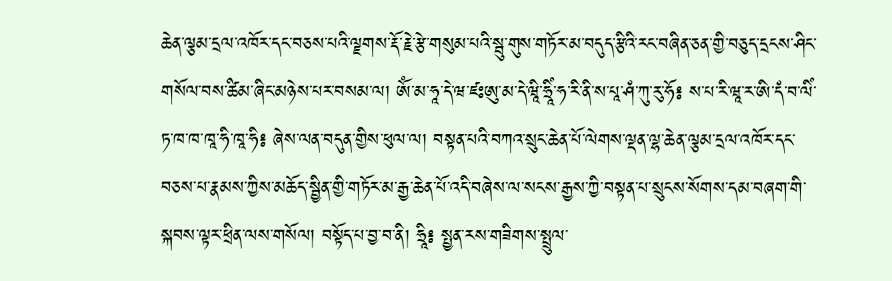ཆེན་ལྕམ་དྲལ་འཁོར་དང་བཅས་པའི་ལྗགས་རྡོ་རྗེ་རྩེ་གསུམ་པའི་སྦུ་གུས་གཏོར་མ་བདུད་རྩིའི་རང་བཞིན་ཅན་གྱི་བཅུད་དྲངས་ཤིང་གསོལ་བས་ཚིམ་ཞིང་མཉེས་པར་བསམ་ལ། ཨོཾ་མ་ཧཱ་དེ་ཝ་ཛཿཨུ་མ་དེ་ཝཱི་ཧྲཱིཾ་ཧ་རི་ནི་ས་པཱ་ཤཾ་ཀུ་རུ་ཧོ༔ ས་པ་རི་ཝཱ་ར་ཨི་དཾ་བ་ལིཾ་ཏ་ཁ་ཁ་ཁཱ་ཧི་ཁཱ་ཧི༔ ཞེས་ལན་བདུན་གྱིས་ཕུལ་ལ། བསྟན་པའི་བཀའ་སྲུང་ཆེན་པོ་ལེགས་ལྡན་ལྷ་ཆེན་ལྕམ་དྲལ་འཁོར་དང་བཅས་པ་རྣམས་ཀྱིས་མཆོད་སྦྱིན་གྱི་གཏོར་མ་རྒྱ་ཆེན་པོ་འདི་བཞེས་ལ་སངས་རྒྱས་ཀྱི་བསྟན་པ་སྲུངས་སོགས་དམ་བཞག་གི་སྐབས་ལྟར་ཕྲིན་ལས་གསོལ། བསྟོད་པ་བྱ་བ་ནི། ཧྲཱི༔ སྤྱན་རས་གཟིགས་སྤྲུལ་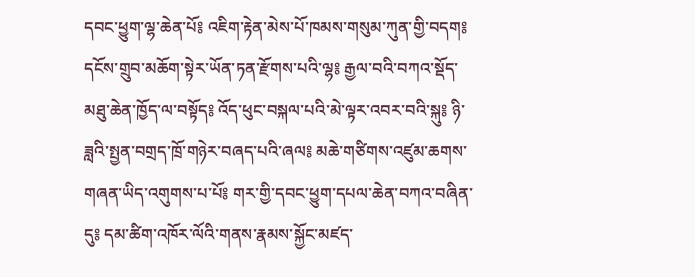དབང་ཕྱུག་ལྷ་ཆེན་པོ༔ འཇིག་རྟེན་མེས་པོ་ཁམས་གསུམ་ཀུན་གྱི་བདག༔ དངོས་གྲུབ་མཆོག་སྟེར་ཡོན་ཏན་རྫོགས་པའི་ལྷ༔ རྒྱལ་བའི་བཀའ་སྡོད་མཐུ་ཆེན་ཁྱོད་ལ་བསྟོད༔ འོད་ཕུང་བསྐལ་པའི་མེ་ལྟར་འབར་བའི་སྐུ༔ ཉི་ཟླའི་སྤྱན་བགྲད་ཁྲོ་གཉེར་བཞད་པའི་ཞལ༔ མཆེ་གཙིགས་འཛུམ་ཆགས་གཞན་ཡིད་འགུགས་པ་པོ༔ གར་གྱི་དབང་ཕྱུག་དཔལ་ཆེན་བཀའ་བཞིན་དུ༔ དམ་ཚིག་འཁོར་ལོའི་གནས་རྣམས་སྐྱོང་མཛད་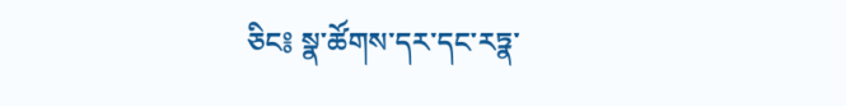ཅིང༔ སྣ་ཚོགས་དར་དང་རཏྣ་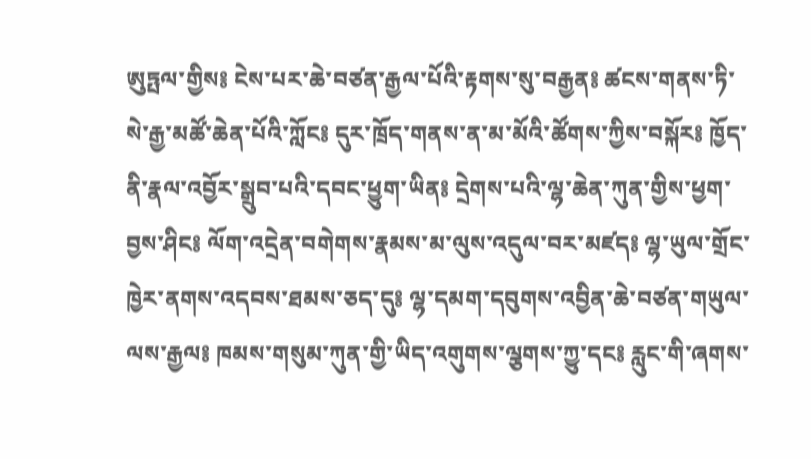ཨུཏྤལ་གྱིས༔ ངེས་པར་ཆེ་བཙན་རྒྱལ་པོའི་རྟགས་སུ་བརྒྱན༔ ཚངས་གནས་ཏི་སེ་རྒྱ་མཚོ་ཆེན་པོའི་ཀློང༔ དུར་ཁྲོད་གནས་ན་མ་མོའི་ཚོགས་ཀྱིས་བསྐོར༔ ཁྱོད་ནི་རྣལ་འབྱོར་སྒྲུབ་པའི་དབང་ཕྱུག་ཡིན༔ དྲེགས་པའི་ལྷ་ཆེན་ཀུན་གྱིས་ཕྱག་བྱས་ཤིང༔ ལོག་འདྲེན་བགེགས་རྣམས་མ་ལུས་འདུལ་བར་མཛད༔ ལྷ་ཡུལ་གྲོང་ཁྱེར་ནགས་འདབས་ཐམས་ཅད་དུ༔ ལྷ་དམག་དབུགས་འབྱིན་ཆེ་བཙན་གཡུལ་ལས་རྒྱལ༔ ཁམས་གསུམ་ཀུན་གྱི་ཡིད་འགུགས་ལྕགས་ཀྱུ་དང༔ རླུང་གི་ཞགས་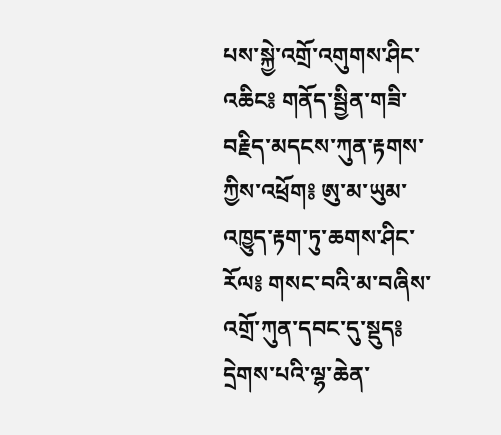པས་སྐྱེ་འགྲོ་འགུགས་ཤིང་འཆིང༔ གནོད་སྦྱིན་གཟི་བརྗིད་མདངས་ཀུན་རྟགས་ཀྱིས་འཕྲོག༔ ཨུ་མ་ཡུམ་འཁྱུད་རྟག་ཏུ་ཆགས་ཤིང་རོལ༔ གསང་བའི་མ་བཞིས་འགྲོ་ཀུན་དབང་དུ་སྡུད༔ དྲེགས་པའི་ལྷ་ཆེན་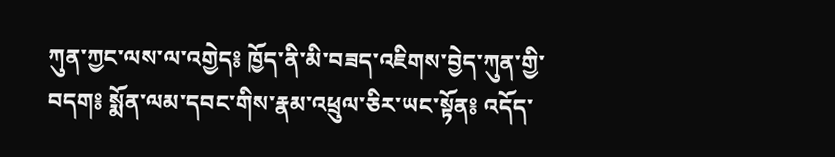ཀུན་ཀྱང་ལས་ལ་འགྱེད༔ ཁྱོད་ནི་མི་བཟད་འཇིགས་བྱེད་ཀུན་གྱི་བདག༔ སྨོན་ལམ་དབང་གིས་རྣམ་འཕྲུལ་ཅིར་ཡང་སྟོན༔ འདོད་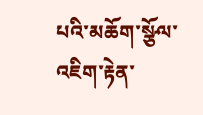པའི་མཆོག་སྩོལ་འཇིག་རྟེན་